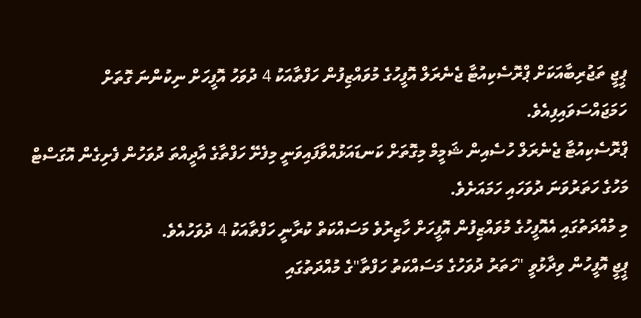ޕީޖީ ތަޖުރިބާއަކަށް ޕްރޮސެކިއުޓާ ޖެނެރަލް އޮފީހުގެ މުވައްޒިފުން ހަފްތާއަކު 4 ދުވަހު އޮފީހަށް ނިކުންނަ ގޮތަށް ހަމަޖައްސަވައިފިއެވެ.
ޕްރޮސެކިއުޓާ ޖެނެރަލް ހުސެއިން ޝަމީމް މިގޮތަށް ކަނޑައަޅުއްވާފައިވަނީ މިފެށޭ ހަފްތާގެ އާދީއްތަ ދުވަހުން ފެށިގެން އޮގަސްޓް މަހުގެ ހަތަރުވަނަ ދުވަހައި ހަމައަށެވެ.
މި މުއްދަތުގައި އެއޮފީހުގެ މުވައްޒިފުން އޮފީހަށް ހާޒިރުވެ މަސައްކަތް ކުރާނީ ހަފްތާއަކު 4 ދުވަހުއެވެ.
ޕީޖީ އޮފީހުން ވިދާޅުވީ "ހަތަރު ދުވަހުގެ މަސައްކަތު ހަފްތާ"ގެ މުއްދަތުގައި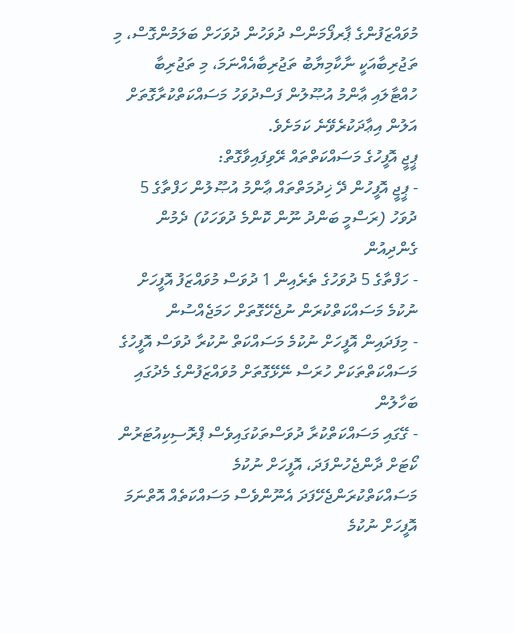މުވައްޒަފުންގެ ޕާރފޯމަންސް ދުވަހުން ދުވަހަށް ބަލަމުންގޮސް، މި ތަޖުރިބާއަކީ ނާކާމިޔާބު ތަޖުރިބާއެއްނަމަ، މި ތަޖުރިބާ ހުއްޓާލައި ޢާންމު އުޞޫލުން ފަސްދުވަހު މަސައްކަތްކުރާގޮތަށް އަލުން އިޢާދަކުރެވޭނެ ކަމަށެވެ.
ޕީޖީ އޮފީހުގެ މަސައްކަތްތައް ރޭވިފައިވާގޮތް:
- ޕީޖީ އޮފީހުން ދޭ ޚިދުމަތްތައް ޢާންމު އުޞޫލުން ހަފްތާގެ 5 ދުވަހު (ރަސްމީ ބަންދު ނޫން ކޮންމެ ދުވަހަކު) ދެމުން ގެންދިއުން
- ހަފްތާގެ 5 ދުވަހުގެ ތެރެއިން 1 ދުވަސް މުވައްޒަފު އޮފީހަށް ނުކުމެ މަސައްކަތްކުރަން ނުޖެހޭގޮތަށް ހަމަޖެއްސުން
- މިފަދައިން އޮފީހަށް ނުކުމެ މަސައްކަތް ނުކުރާ ދުވަސް އޮފީހުގެ މަސައްކަތްތަކަށް ހުރަސް ނޭޅޭގޮތަށް މުވައްޒަފުންގެ މެދުގައި ބަހާލުން
- ގޭގައި މަސައްކަތްކުރާ ދުވަސްތަކުގައިވެސް ޕްރޮސިކިއުޓަރުން ކޯޓަށް ދާންޖެހުންފަދަ، އޮފީހަށް ނުކުމެ މަސައްކަތްކުރަންޖެހޭފަދަ އެނޫންވެސް މަސައްކަތެއް އޮތްނަމަ އޮފީހަށް ނުކުމެ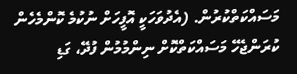މަސައްކަތްކުރުން. (އެދުވަހަކީ އޮފީހަށް ނުކުމެ ކޮންމެހެން ކުރަންޖެހޭ މަސައްކަތްކޮށް ނިންމުމުން ފުދޭ، ގަޑި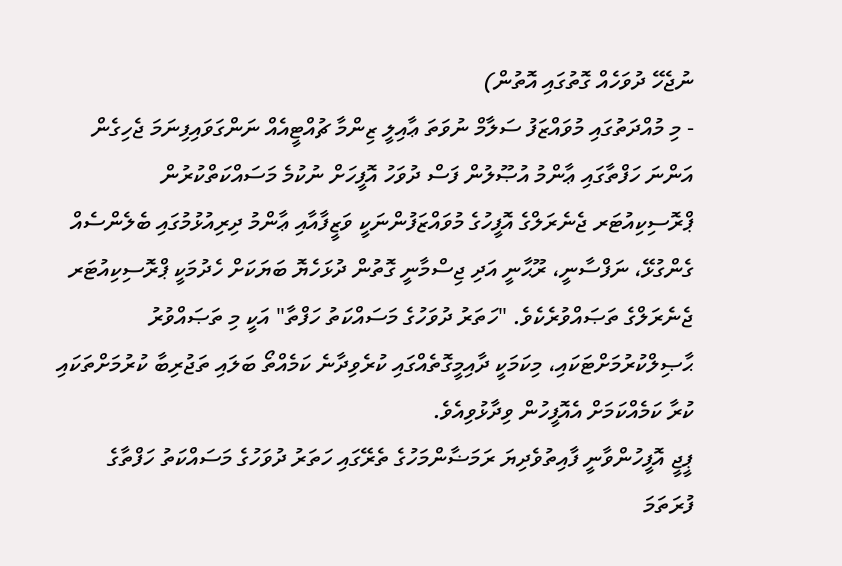ނުޖެހޭ ދުވަހެއް ގޮތުގައި އޮތުން)
- މި މުއްދަތުގައި މުވައްޒަފު ސަލާމް ނުވަތަ ޢާއިލީ ޒިންމާ ޗުއްޓީއެއް ނަންގަވައިފިނަމަ ޖެހިގެން އަންނަ ހަފްތާގައި ޢާންމު އުޞޫލުން ފަސް ދުވަހު އޮފީހަށް ނުކުމެ މަސައްކަތްކުރުން
ޕްރޮސިކިއުޓަރ ޖެނެރަލްގެ އޮފީހުގެ މުވައްޒަފުންނަކީ ވަޒީފާއާއި ޢާންމު ދިރިއުޅުމުގައި ބެލެންސެއް ގެންގުޅޭ، ނަފްސާނީ، ރޫޙާނީ އަދި ޖިސްމާނީ ގޮތުން ދުޅަހެޔޮ ބަޔަކަށް ހެދުމަކީ ޕްރޮސިކިއުޓަރ ޖެނެރަލްގެ ތަޞައްވުރެކެވެ. "ހަތަރު ދުވަހުގެ މަސައްކަތު ހަފްތާ" އަކީ މި ތަޞައްވުރު ޙާޞިލްކުރުމަށްޓަކައި، މިކަމަކީ ދާއިމީގޮތެއްގައި ކުރެވިދާނެ ކަމެއްތޯ ބަލައި ތަޖުރިބާ ކުރުމަށްތަކައި ކުރާ ކަމެއްކަމަށް އެއޮފީހުން ވިދާޅުވިއެވެ.
ޕީޖީ އޮފީހުންވާނީ ފާއިތުވެދިޔަ ރަމަޟާންމަހުގެ ތެރޭގައި ހަތަރު ދުވަހުގެ މަސައްކަތު ހަފްތާގެ ފުރަތަމަ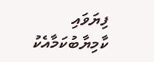ފިޔަވައި ކާމިޔާބުކަމާއެކު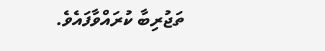ތަޖުރިބާ ކުރައްވާފައެވެ.